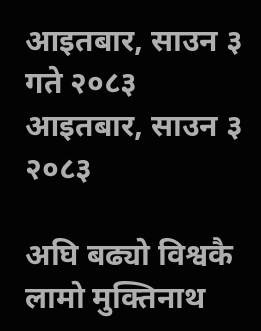आइतबार, साउन ३ गते २०८३
आइतबार, साउन ३ २०८३

अघि बढ्यो विश्वकै लामो मुक्तिनाथ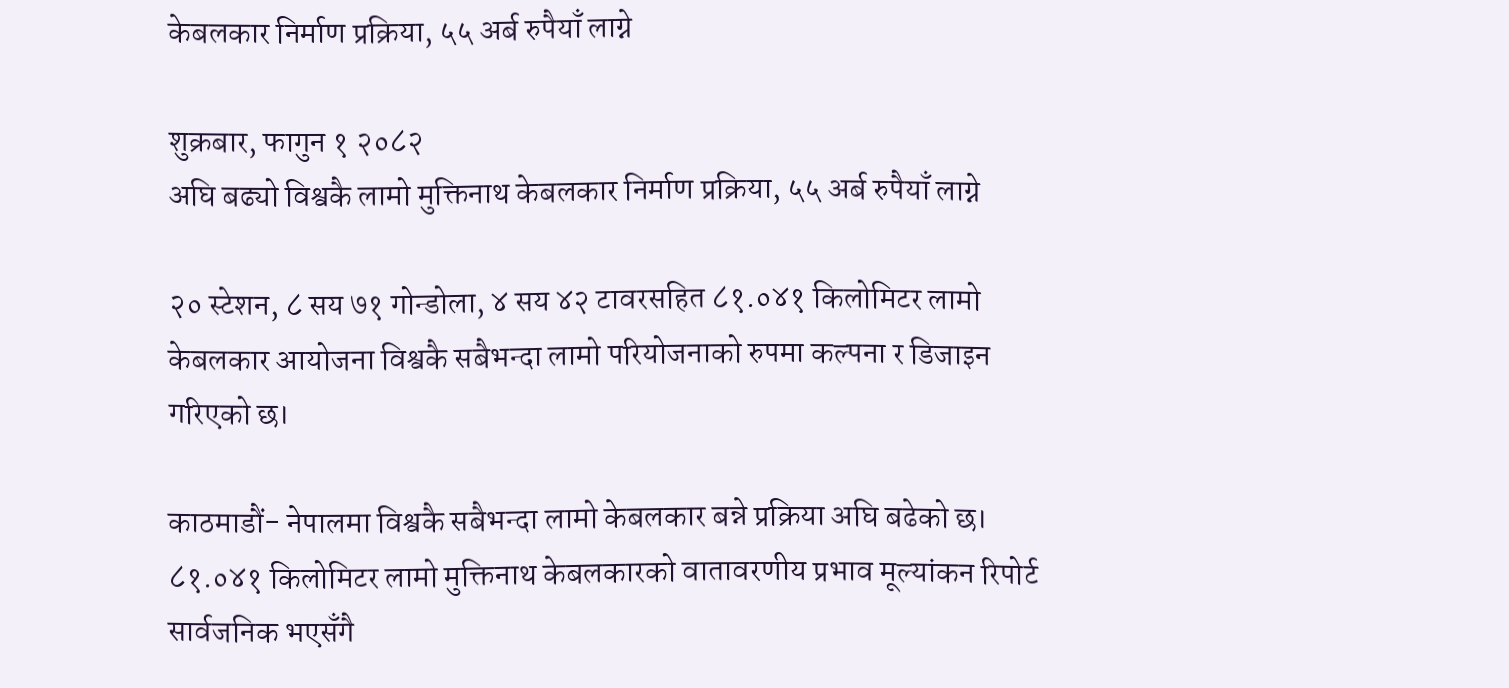केबलकार निर्माण प्रक्रिया, ५५ अर्ब रुपैयाँ लाग्ने

शुक्रबार, फागुन १ २०८२
अघि बढ्यो विश्वकै लामो मुक्तिनाथ केबलकार निर्माण प्रक्रिया, ५५ अर्ब रुपैयाँ लाग्ने

२० स्टेशन, ८ सय ७१ गोन्डोला, ४ सय ४२ टावरसहित ८१.०४१ किलोमिटर लामो केबलकार आयोजना विश्वकै सबैभन्दा लामो परियोजनाको रुपमा कल्पना र डिजाइन गरिएको छ।

काठमाडौं- नेपालमा विश्वकै सबैभन्दा लामो केबलकार बन्ने प्रक्रिया अघि बढेको छ। ८१.०४१ किलोमिटर लामो मुक्तिनाथ केबलकारको वातावरणीय प्रभाव मूल्यांकन रिपोर्ट सार्वजनिक भएसँगै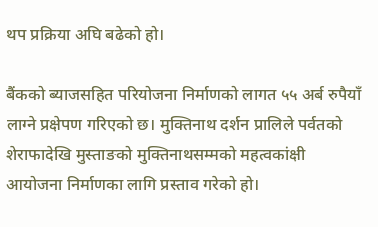थप प्रक्रिया अघि बढेको हो।

बैंकको ब्याजसहित परियोजना निर्माणको लागत ५५ अर्ब रुपैयाँ लाग्ने प्रक्षेपण गरिएको छ। मुक्तिनाथ दर्शन प्रालिले पर्वतको शेराफादेखि मुस्ताङको मुक्तिनाथसम्मको महत्वकांक्षी आयोजना निर्माणका लागि प्रस्ताव गरेको हो।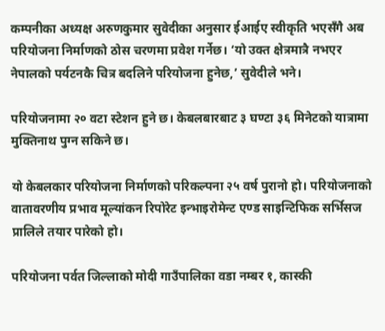कम्पनीका अध्यक्ष अरुणकुमार सुवेदीका अनुसार ईआईए स्वीकृति भएसँगै अब परियोजना निर्माणको ठोस चरणमा प्रवेश गर्नेछ। ‘यो उक्त क्षेत्रमात्रै नभएर नेपालको पर्यटनकै चित्र बदलिने परियोजना हुनेछ,’ सुवेदीले भने।

परियोजनामा २० वटा स्टेशन हुने छ। केबलबारबाट ३ घण्टा ३६ मिनेटको यात्रामा मुक्तिनाथ पुग्न सकिने छ।

यो केबलकार परियोजना निर्माणको परिकल्पना २५ वर्ष पुरानो हो। परियोजनाको वातावरणीय प्रभाव मूल्यांकन रिपोरेट इन्भाइरोमेन्ट एण्ड साइन्टिफिक सर्भिसज प्रालिले तयार पारेको हो।

परियोजना पर्वत जिल्लाको मोदी गाउँपालिका वडा नम्बर १, कास्की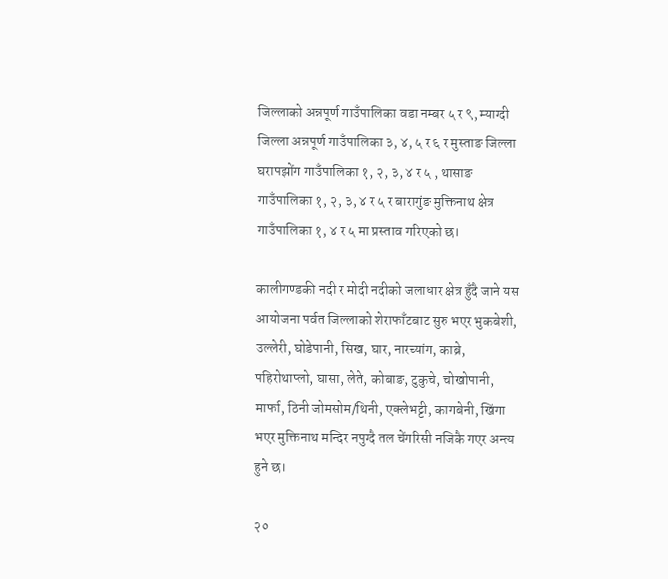जिल्लाको अन्नपूर्ण गाउँपालिका वडा नम्बर ५ र ९, म्याग्दी जिल्ला अन्नपूर्ण गाउँपालिका ३, ४, ५ र ६ र मुस्ताङ जिल्ला घरापझोंग गाउँपालिका १, २, ३, ४ र ५ , थासाङ गाउँपालिका १, २, ३, ४ र ५ र बारागुंङ मुक्तिनाथ क्षेत्र गाउँपालिका १, ४ र ५ मा प्रस्ताव गरिएको छ।

कालीगण्डकी नदी र मोदी नदीको जलाधार क्षेत्र हुँदै जाने यस आयोजना पर्वत जिल्लाको शेराफाँटबाट सुरु भएर भुकबेशी, उल्लेरी, घोडेपानी, सिख, घार, नारच्यांग, काब्रे, पहिरोथाप्लो, घासा, लेते, कोबाङ, टुकुचे, चोखोपानी, मार्फा, ठिनी जोमसोम/थिनी, एक्लेभट्टी, कागबेनी, खिंगा भएर मुक्तिनाथ मन्दिर नपुग्दै तल चेंगरिसी नजिकै गएर अन्त्य हुने छ।

२०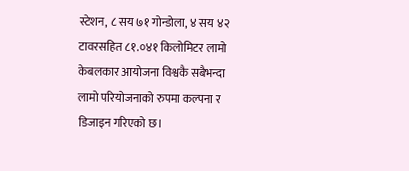स्टेशन, ८ सय ७१ गोन्डोला, ४ सय ४२ टावरसहित ८१.०४१ किलोमिटर लामो केबलकार आयोजना विश्वकै सबैभन्दा लामो परियोजनाको रुपमा कल्पना र डिजाइन गरिएको छ।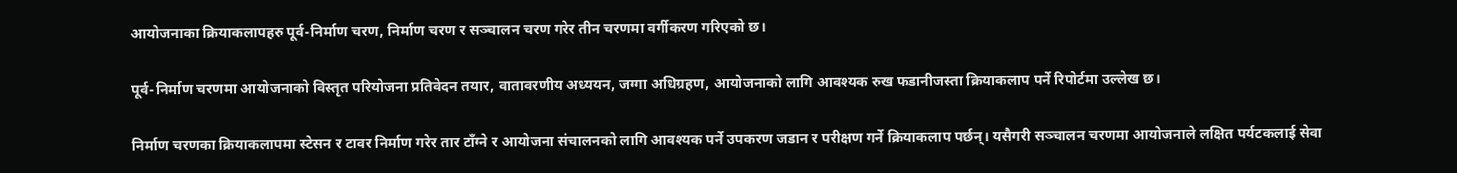आयोजनाका क्रियाकलापहरु पूर्व-निर्माण चरण, निर्माण चरण र सञ्चालन चरण गरेर तीन चरणमा वर्गीकरण गरिएको छ।

पूर्व-निर्माण चरणमा आयोजनाको विस्तृत परियोजना प्रतिवेदन तयार, वातावरणीय अध्ययन, जग्गा अधिग्रहण, आयोजनाको लागि आवश्यक रुख फडानीजस्ता क्रियाकलाप पर्ने रिपोर्टमा उल्लेख छ।

निर्माण चरणका क्रियाकलापमा स्टेसन र टावर निर्माण गरेर तार टाँग्ने र आयोजना संचालनको लागि आवश्यक पर्ने उपकरण जडान र परीक्षण गर्ने क्रियाकलाप पर्छन्। यसैगरी सञ्चालन चरणमा आयोजनाले लक्षित पर्यटकलाई सेवा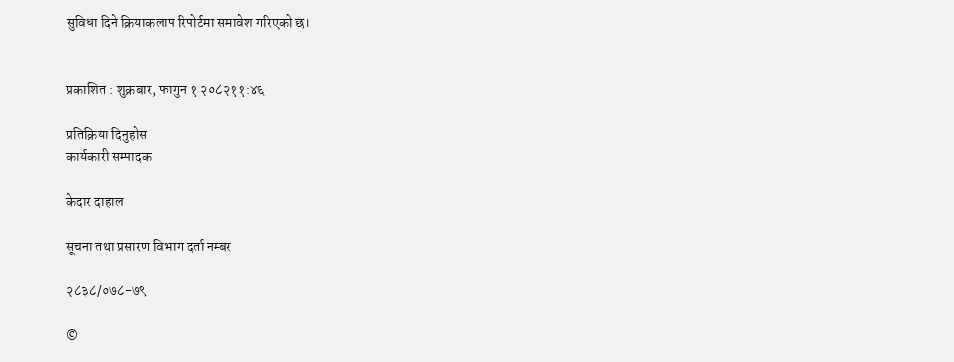सुविधा दिने क्रियाकलाप रिपोर्टमा समावेश गरिएको छ।


प्रकाशित : शुक्रबार, फागुन १ २०८२११:४६

प्रतिक्रिया दिनुहोस
कार्यकारी सम्पादक

केदार दाहाल

सूचना तथा प्रसारण विभाग दर्ता नम्बर

२८३८/०७८-७९

©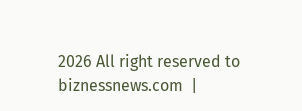2026 All right reserved to biznessnews.com  |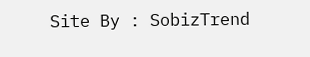Site By : SobizTrend